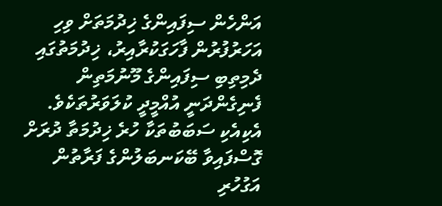އަންހެން ސިފައިންގެ ޚިދުމަތަށް ވިހި އަހަރުފުރުން ފާހަގަކުރާއިރު، ޚިދުމަތުގައި ދެމިތިބި ސިފައިންގެ މޫނުމަތިން ފެނިގެންދަނީ އުއްމީދީ ކުލަވަރުތަކެވެ. އެކިއެކި ސަބަބުތަކާ ހުރެ ޚިދުމަތާ ދުރަށް ގޮސްފައިވާ ބޭކަނބަލުންގެ ފަރާތުން އަގުހުރި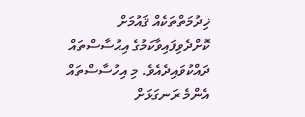ޚިދުމަތްތަކެއް ޤައުމަށް ކޮށްދެވިފައިވާކަމުގެ އިޙުސާސްތައް ދައްކުވައިދެއެވެ. މި އިހުސާސްތައް އެންމެ ރަނގަޅަށް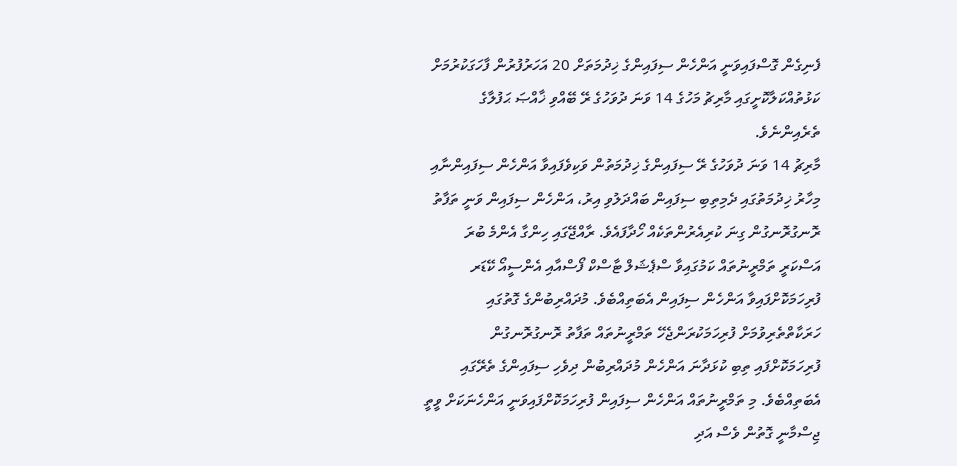ފެނިގެން ގޮސްފައިވަނީ އަންހެން ސިފައިންގެ ޚިދުމަތަށް 20 އަހަރުފުރުން ފާހަގަކުރުމަށް ކަޅުތުއްކަލާކޮށީގައި މާރިޗު މަހުގެ 14 ވަނަ ދުވަހުގެ ރޭ ބޭއްވި ޚާއްޞަ ޙަފުލާގެ ތެރެއިންނެވެ.
މާރިޗު 14 ވަނަ ދުވަހުގެ ރޭ ސިފައިންގެ ޚިދުމަތުން ވަކިވެފައިވާ އަންހެން ސިފައިންނާއި މިހާރު ޚިދުމަތުގައި ދެމިތިބި ސިފައިން ބައްދަލުވި އިރު، އަންހެން ސިފައިން ވަނީ ތަފާތު ރޮނގުރޮނގުން ގިނަ ކުރިއެރުންތަކެއް ހޯދާފައެވެ. ރާއްޖޭގައި ހިންގާ އެންމެ ބުރަ އަސްކަރީ ތަމްރީނުތައް ކަމުގައިވާ ސްޕެޝަލް ޓާސްކް ފޯސްއާއި އެންސީއޯ ކޭޑަރ ފުރިހަމަކޮށްފައިވާ އަންހެން ސިފައިން އެބަތިއްބެވެ. މުދައްރިބުންގެ ގޮތުގައި ހަރަކާތްތެރިވުމަށް ފުރިހަމަކުރަންޖެހޭ ތަމްރީނުތައް ތަފާތު ރޮނގުރޮނގުން ފުރިހަމަކޮށްފައި ތިބި ކުޅަދާނަ އަންހެން މުދައްރިބުން ދިވެހި ސިފައިންގެ ތެރޭގައި އެބަތިއްބެވެ. މި ތަމްރީނުތައް އަންހެން ސިފައިން ފުރިހަމަކޮށްފައިވަނީ އަންހެނަކަށް ވީތީ ޖިސްމާނީ ގޮތުން ވެސް އަދި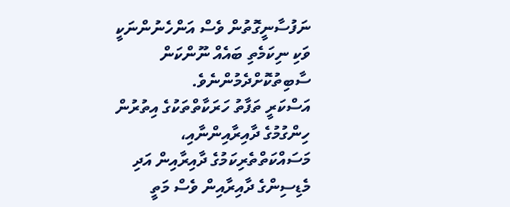ނަފުސާނީގޮތުން ވެސް އަންހެނުންނަކީ ވަކި ނިކަމެތި ބައެއް ނޫންކަން ސާބިތުކޮށްދެމުންނެވެ.
އަސްކަރީ ތަފާތު ހަރަކާތްތަކުގެ އިތުރުން ހިންގުމުގެ ދާއިރާއިންނާއި، މަސައްކަތްތެރިކަމުގެ ދާއިރާއިން އަދި މެޑިސިންގެ ދާއިރާއިން ވެސް މަތީ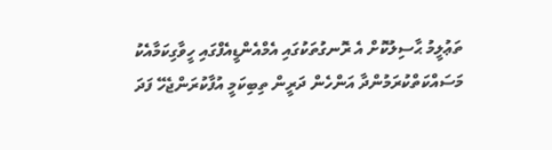ތަޢުލީމު ޙާސިލުކޮށް އެ ރޮނގުތަކުގައި އެމްއެންޑީއެފްގައި ހީވާގިކަމާއެކު މަސައްކަތްކުރަމުންދާ އަންހެން ދަރީން ތިބިކަމީ އުފާކުރަންޖެހޭ ފަދަ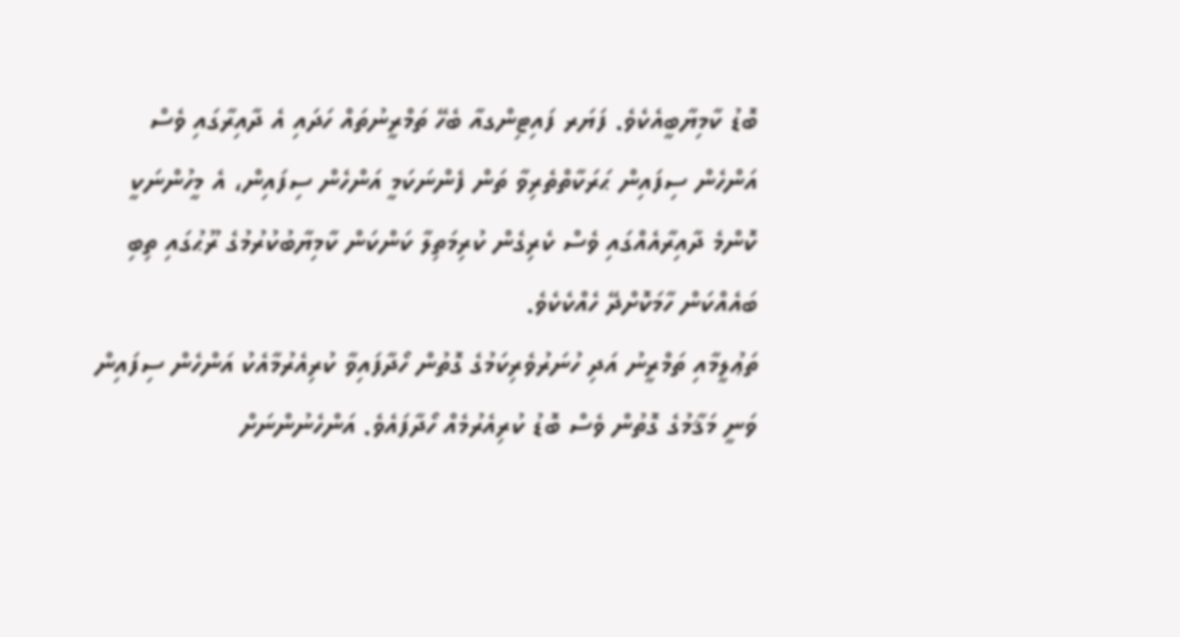ބޮޑު ކާމިޔާބީއެކެވެ. ފަޔަރ ފައިޓިންގއާ ބެހޭ ތަމްރީނުތައް ހަދައި އެ ދާއިރާގައި ވެސް އަންހެން ސިފައިން ޙަރަކާތްތެރިވާ ތަން ފެންނަކަމީ އަންހެން ސިފައިން، އެ މީހުންނަކީ ކޮންމެ ދާއިރާއެއްގައި ވެސް ކެރިގެން ކުރިމަތިލާ ކަންކަން ކާމިޔާބުކުރުމުގެ ރޫޙުގައި ތިބި ބައެއްކަން ހާމަކޮށްދޭ ހެއްކެކެވެ.
ތަޢުލީމާއި ތަމްރީނު އަދި ހުނަރުވެރިކަމުގެ ގޮތުން ހޯދާފައިވާ ކުރިއެރުމާއެކު އަންހެން ސިފައިން ވަނީ މަޤާމުގެ ގޮތުން ވެސް ބޮޑު ކުރިއެރުމެއް ހޯދާފައެވެ. އަންހެނުންނަށް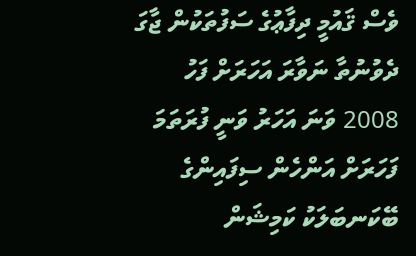ވެސް ޤައުމީ ދިފާޢުގެ ސަފުތަކުން ޖާގަ ދެވުނުތާ ނަވާރަ އަހަރަށް ފަހު 2008 ވަނަ އަހަރު ވަނީ ފުރަތަމަ ފަހަރަށް އަންހެން ސިފައިންގެ ބޭކަނބަލަކު ކަމިޝަން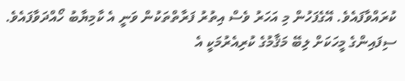ކުރައްވާފައެވެ. އޭގެފަހުން މި އަހަރު ވެސް އިތުރު ފަރާތްތަކުން ވަނީ އެ ކާމިޔާބު ހޯއްދަވާފައެވެ.
ސިފައިންގެ މީހަކަށް ލިބޭ މަޤާމުގެ ކުރިއެރުމަކީ އެ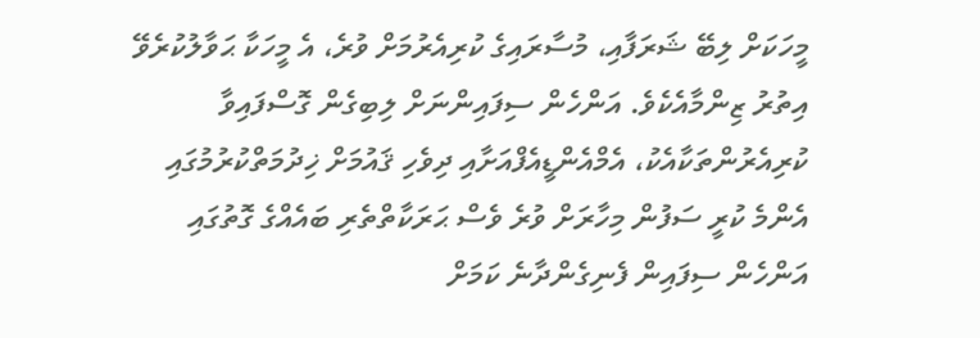މީހަކަށް ލިބޭ ޝަރަފާއި، މުސާރައިގެ ކުރިއެރުމަށް ވުރެ، އެ މީހަކާ ޙަވާލުކުރެވޭ އިތުރު ޒިންމާއެކެވެ. އަންހެން ސިފައިންނަށް ލިބިގެން ގޮސްފައިވާ ކުރިއެރުންތަކާއެކު، އެމްއެންޑީއެފްއަށާއި ދިވެހި ޤައުމަށް ޚިދުމަތްކުރުމުގައި އެންމެ ކުރީ ސަފުން މިހާރަށް ވުރެ ވެސް ޙަރަކާތްތެރި ބައެއްގެ ގޮތުގައި އަންހެން ސިފައިން ފެނިގެންދާނެ ކަމަށް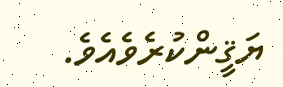ޔަޤީންކުރެވެއެވެ.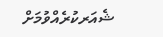ޝެއަރކުރެއްވުމަށް